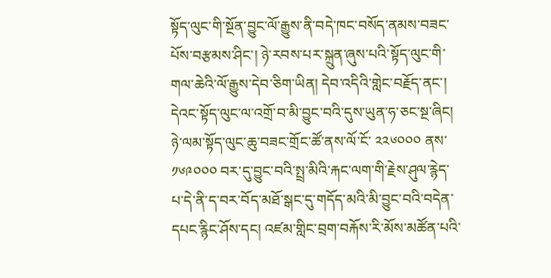སྟོད་ལུང་གི་སྔོན་བྱུང་ལོ་རྒྱུས་ནི་བདེ་ཁང་བསོད་ནམས་བཟང་པོས་བརྩམས་ཤིང་། ཉེ་རབས་པར་སྐྲུན་ཞུས་པའི་སྟོད་ལུང་གི་གལ་ཆེའི་ལོ་རྒྱུས་དེབ་ཅིག་ཡིན། དེབ་འདིའི་གླེང་བརྗོད་ནང་། དེའང་སྟོད་ལུང་ལ་འགྲོ་བ་མི་བྱུང་བའི་དུས་ཡུན་ཧ་ཅང་སྔ་ཞིང། ཉེ་ལམ་སྟོད་ལུང་ཆུ་བཟང་གྲོང་ཚོ་ནས་ལོ་ངོ་ ༢༢༦༠༠༠ ནས་ ༡༦༩༠༠༠ བར་དུ་བྱུང་བའི་སྤྲ་མིའི་རྐང་ལག་གི་རྗེས་ཤུལ་རྙེད་པ་དེ་ནི་ད་བར་བོད་མཐོ་སྒང་དུ་གདོད་མའི་མི་བྱུང་བའི་བདེན་དཔང་རྙིང་ཤོས་དང། འཛམ་གླིང་བྲག་བརྐོས་རི་མོས་མཚོན་པའི་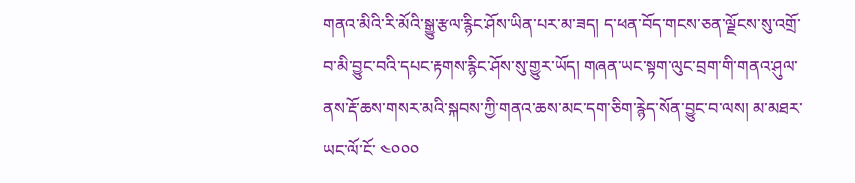གནའ་མིའི་རི་མོའི་སྒྱུ་རྩལ་རྙིང་ཤོས་ཡིན་པར་མ་ཟད། ད་ཕན་བོད་གངས་ཅན་ལྗོངས་སུ་འགྲོ་བ་མི་བྱུང་བའི་དཔང་རྟགས་རྙིང་ཤོས་སུ་གྱུར་ཡོད། གཞན་ཡང་སྟག་ལུང་བྲག་གི་གནའ་ཤུལ་ནས་རྡོ་ཆས་གསར་མའི་སྐབས་ཀྱི་གནའ་ཆས་མང་དག་ཅིག་རྙེད་སོན་བྱུང་བ་ལས། མ་མཐར་ཡང་ལོ་ངོ་ ༤༠༠༠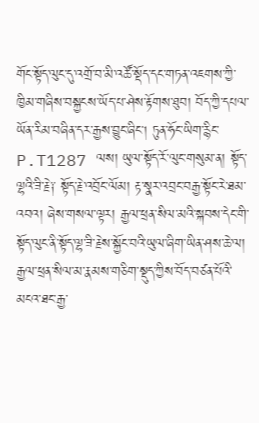གོང་སྟོད་ལུང་དུ་འགྲོ་བ་མི་འཚོ་སྡོད་དང་གཏན་འཇགས་ཀྱི་ཁྱིམ་གཞིས་བསྐྱངས་ཡོད་པ་ཤེས་རྟོགས་ཐུབ། བོད་ཀྱི་དཔལ་ཡོན་རིམ་བཞིན་དར་རྒྱས་བྱུང་ཞིང། ཏུན་ཧོང་ཡིག་རྙིང་ P.T1287 ལས། ཡུལ་སྟོད་རོ་ལུང་གསུམ་ན། སྟོད་ལྷའི་ཟི་རྗེ༑ སྟོད་རྗེ་འབྲོང་ལོམ། རྟ་སྣར་འབྲང་བརྒྱ་སྟོང་རེ་ཐམ་འབའ། ཞེས་གསལ་ལྟར། རྒྱལ་ཕྲན་སིལ་མའི་སྐབས་དེང་གི་སྟོད་ལུང་ནི་སྟོད་ལྷ་ཟི་རྗེས་སྐྱོང་བའི་ཡུལ་ཞིག་ཡིན་ཤས་ཆེ་ལ། རྒྱལ་ཕྲན་སིལ་མ་རྣམས་གཅིག་སྡུད་ཀྱིས་བོད་བཙན་པོའི་མངའ་ཐང་རྒྱ་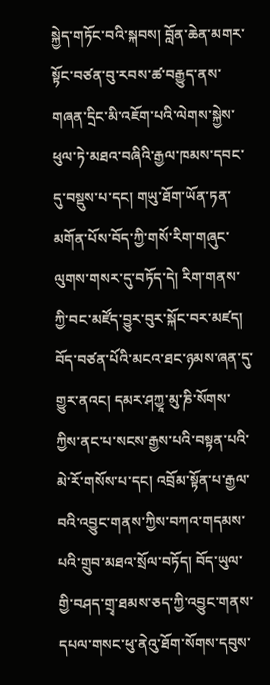སྐྱེད་གཏོང་བའི་སྐབས། བློན་ཆེན་མགར་སྟོང་བཙན་བུ་རབས་ཚ་བརྒྱུད་ནས་གཞན་དྲིང་མི་འཇོག་པའི་ལེགས་སྐྱེས་ཕུལ་ཏེ་མཐའ་བཞིའི་རྒྱལ་ཁམས་དབང་དུ་བསྡུས་པ་དང། གཡུ་ཐོག་ཡོན་ཏན་མགོན་པོས་བོད་ཀྱི་གསོ་རིག་གཞུང་ལུགས་གསར་དུ་བཏོད་དེ། རིག་གནས་ཀྱི་བང་མཛོད་བྱུར་བུར་སྐོང་བར་མཛད།
བོད་བཙན་པོའི་མངའ་ཐང་ཉམས་ཞན་དུ་གྱུར་ནའང། དམར་ཤཀྱཱ་མུ་ཎི་སོགས་ཀྱིས་ནང་པ་སངས་རྒྱས་པའི་བསྟན་པའི་མེ་རོ་གསོས་པ་དང། འབྲོམ་སྟོན་པ་རྒྱལ་བའི་འབྱུང་གནས་ཀྱིས་བཀའ་གདམས་པའི་གྲུབ་མཐའ་སྲོལ་བཏོད། བོད་ཡུལ་གྱི་བཤད་གྲྭ་ཐམས་ཅད་ཀྱི་འབྱུང་གནས་དཔལ་གསང་ཕུ་ནེའུ་ཐོག་སོགས་དབུས་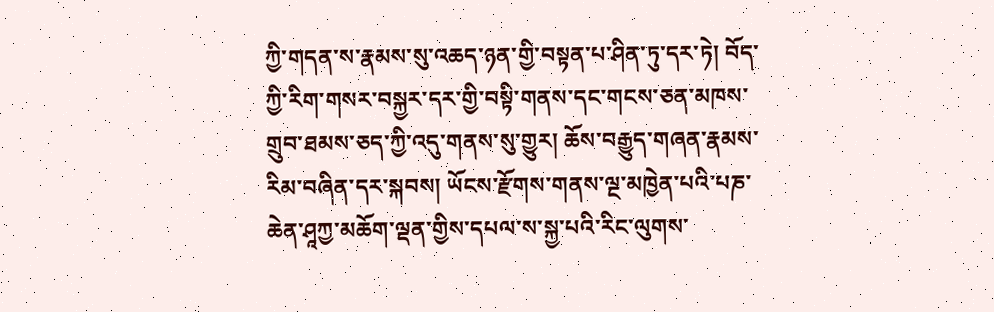ཀྱི་གདན་ས་རྣམས་སུ་འཆད་ཉན་གྱི་བསྟན་པ་ཤིན་ཏུ་དར་ཏེ། བོད་ཀྱི་རིག་གསར་བསྐྱར་དར་གྱི་བསྟི་གནས་དང་གངས་ཅན་མཁས་གྲུབ་ཐམས་ཅད་ཀྱི་འདུ་གནས་སུ་གྱུར། ཆོས་བརྒྱུད་གཞན་རྣམས་རིམ་བཞིན་དར་སྐབས། ཡོངས་རྫོགས་གནས་ལྔ་མཁྱེན་པའི་པཎ་ཆེན་ཤཱཀྱ་མཆོག་ལྡན་གྱིས་དཔལ་ས་སྐྱ་པའི་རིང་ལུགས་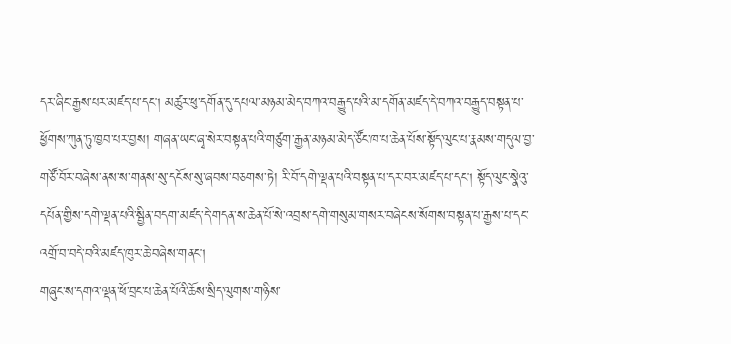དར་ཞིང་རྒྱས་པར་མཛད་པ་དང། མཚུར་ཕུ་དགོན་དུ་དཔལ་མཉམ་མེད་བཀའ་བརྒྱུད་པའི་མ་དགོན་མཛད་དེ་བཀའ་བརྒྱུད་བསྟན་པ་ཕྱོགས་ཀུན་ཏུ་ཁྱབ་པར་བྱས། གཞན་ཡང་ཞྭ་སེར་བསྟན་པའི་གཙུག་རྒྱན་མཉམ་མེད་ཙོང་ཁ་པ་ཆེན་པོས་སྟོད་ལུང་པ་རྣམས་གདུལ་བྱ་གཙོ་བོར་བཞེས་ནས་ས་གནས་སུ་དངོས་སུ་ཞབས་བཅགས་ཏེ། རི་བོ་དགེ་ལྡན་པའི་བསྟན་པ་དར་བར་མཛད་པ་དང། སྟོད་ལུང་སྣེའུ་དཔོན་གྱིས་དགེ་ལྡན་པའི་སྦྱིན་བདག་མཛད་དེ་གདན་ས་ཆེན་པོ་སེ་འབྲས་དགེ་གསུམ་གསར་བཞེངས་སོགས་བསྟན་པ་རྒྱས་པ་དང་འགྲོ་བ་བདེ་བའི་མཛད་ཁུར་ཆེ་བཞེས་གནང།
གཞུང་ས་དགའ་ལྡན་ཕོ་བྲང་པ་ཆེན་པོའི་ཆོས་སྲིད་ལུགས་གཉིས་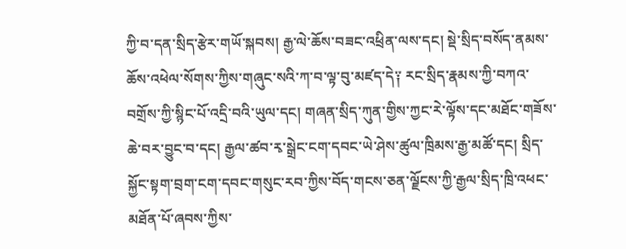ཀྱི་བ་དན་སྲིད་རྩེར་གཡོ་སྐབས། རྒྱ་ལེ་ཆོས་བཟང་འཕྲིན་ལས་དང། སྡེ་སྲིད་བསོད་ནམས་ཆོས་འཕེལ་སོགས་ཀྱིས་གཞུང་སའི་ཀ་བ་ལྟ་བུ་མཛད་དེ༑ རང་སྲིད་རྣམས་ཀྱི་བཀའ་བགྲོས་ཀྱི་སྙིང་པོ་འདྲི་བའི་ཡུལ་དང། གཞན་སྲིད་ཀུན་གྱིས་ཀྱང་རེ་ལྟོས་དང་མཐོང་གཟོས་ཆེ་བར་བྱུང་བ་དང། རྒྱལ་ཚབ་རྭ་སྒྲེང་ངག་དབང་ཡེ་ཤེས་ཚུལ་ཁྲིམས་རྒྱ་མཚོ་དང། སྲིད་སྐྱོང་སྟག་བྲག་ངག་དབང་གསུང་རབ་ཀྱིས་བོད་གངས་ཅན་ལྗོངས་ཀྱི་རྒྱལ་སྲིད་ཁྲི་འཕང་མཐོན་པོ་ཞབས་ཀྱིས་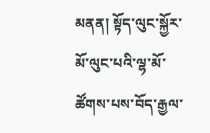མནན། སྟོད་ལུང་སྐྱོར་མོ་ལུང་པའི་ལྷ་མོ་ཚོགས་པས་བོད་རྒྱལ་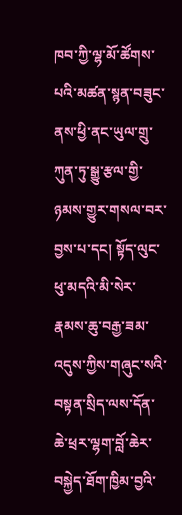ཁབ་ཀྱི་ལྷ་མོ་ཚོགས་པའི་མཚན་སྙན་བཟུང་ནས་ཕྱི་ནང་ཡུལ་གྲུ་ཀུན་ཏུ་སྒྱུ་རྩལ་གྱི་ཉམས་གྱུར་གསལ་བར་བྱས་པ་དང། སྟོད་ལུང་ཕུ་མདའི་མི་སེར་རྣམས་ཆུ་བརྒྱ་ཟམ་འདུས་ཀྱིས་གཞུང་སའི་བསྟན་སྲིད་ལས་དོན་ཆེ་ཕྲར་ལྷག་བློ་ཆེར་བསྐྱེད་ཐོག་ཁྱིམ་བྱའི་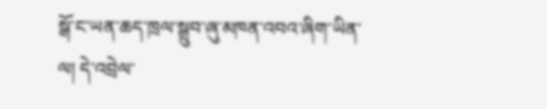སྒོ་ང་ཡན་ཆད་ཁྲལ་སྒྲུབ་ཞུ་མཁན་འབའ་ཞིག་ཡིན་ལ། དེ་འབྲེལ་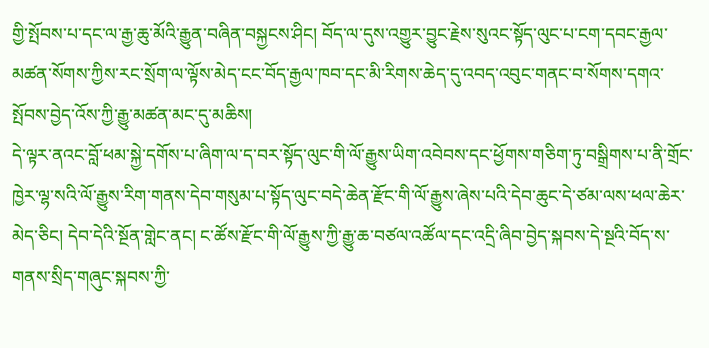གྱི་སྤོབས་པ་དང་ལ་རྒྱ་ཆུ་མོའི་རྒྱུན་བཞིན་བསྐྱངས་ཤིང། བོད་ལ་དུས་འགྱུར་བྱུང་རྗེས་སུའང་སྟོད་ལུང་པ་ངག་དབང་རྒྱལ་མཚན་སོགས་ཀྱིས་རང་སྲོག་ལ་ལྟོས་མེད་ངང་བོད་རྒྱལ་ཁབ་དང་མི་རིགས་ཆེད་དུ་འབད་འབུང་གནང་བ་སོགས་དགའ་སྤོབས་བྱེད་འོས་ཀྱི་རྒྱུ་མཚན་མང་དུ་མཆིས།
དེ་ལྟར་ནའང་བློ་ཕམ་སྐྱེ་དགོས་པ་ཞིག་ལ་ད་བར་སྟོད་ལུང་གི་ལོ་རྒྱུས་ཡིག་འབེབས་དང་ཕྱོགས་གཅིག་ཏུ་བསྒྲིགས་པ་ནི་གྲོང་ཁྱེར་ལྷ་སའི་ལོ་རྒྱུས་རིག་གནས་དེབ་གསུམ་པ་སྟོད་ལུང་བདེ་ཆེན་རྫོང་གི་ལོ་རྒྱུས་ཞེས་པའི་དེབ་ཆུང་དེ་ཙམ་ལས་ཕལ་ཆེར་མེད་ཅིང། དེབ་དེའི་སྔོན་གླེང་ནང། ང་ཚོས་རྫོང་གི་ལོ་རྒྱུས་ཀྱི་རྒྱུ་ཆ་བཙལ་འཚོལ་དང་འདྲི་ཞིབ་བྱེད་སྐབས་དེ་སྔའི་བོད་ས་གནས་སྲིད་གཞུང་སྐབས་ཀྱི་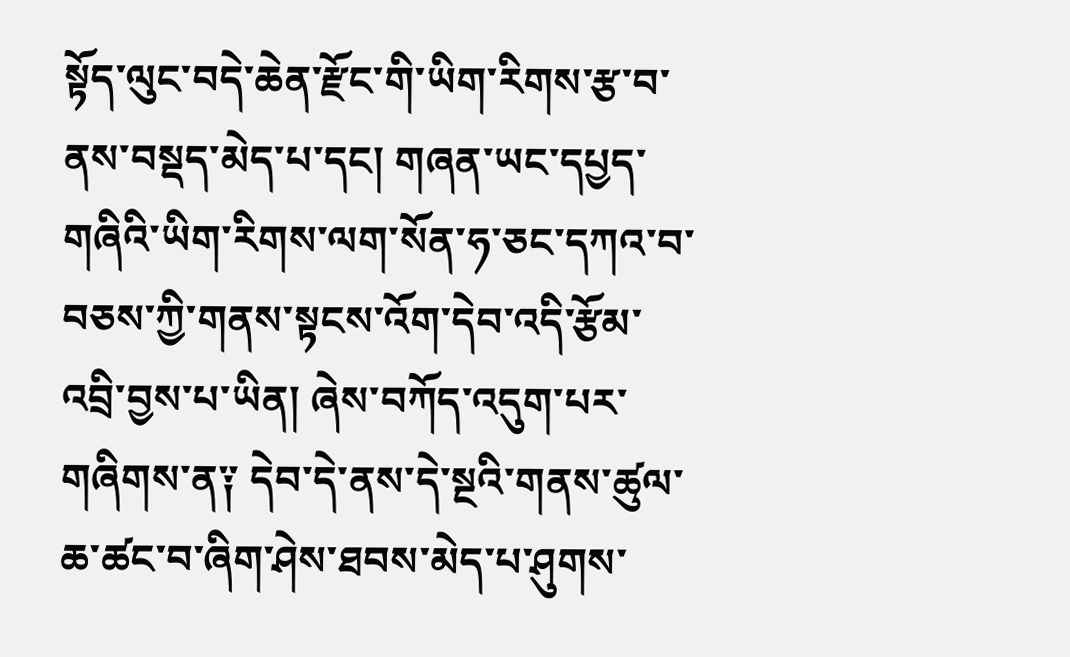སྟོད་ལུང་བདེ་ཆེན་རྫོང་གི་ཡིག་རིགས་རྩ་བ་ནས་བསྡད་མེད་པ་དང། གཞན་ཡང་དཔྱད་གཞིའི་ཡིག་རིགས་ལག་སོན་ཧ་ཅང་དཀའ་བ་བཅས་ཀྱི་གནས་སྟངས་འོག་དེབ་འདི་རྩོམ་འབྲི་བྱས་པ་ཡིན། ཞེས་བཀོད་འདུག་པར་གཞིགས་ན༑ དེབ་དེ་ནས་དེ་སྔའི་གནས་ཚུལ་ཆ་ཚང་བ་ཞིག་ཤེས་ཐབས་མེད་པ་ཤུགས་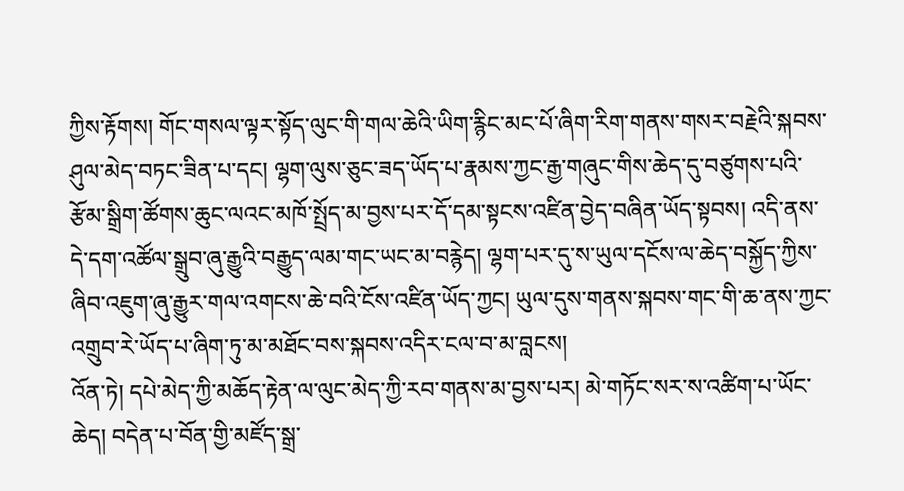ཀྱིས་རྟོགས། གོང་གསལ་ལྟར་སྟོད་ལུང་གི་གལ་ཆེའི་ཡིག་རྙིང་མང་པོ་ཞིག་རིག་གནས་གསར་བརྗེའི་སྐབས་ཤུལ་མེད་བཏང་ཟིན་པ་དང། ལྷག་ལུས་ཅུང་ཟད་ཡོད་པ་རྣམས་ཀྱང་རྒྱ་གཞུང་གིས་ཆེད་དུ་བཙུགས་པའི་རྩོམ་སྒྲིག་ཚོགས་ཆུང་ལའང་མཁོ་སྤྲོད་མ་བྱས་པར་དོ་དམ་སྟངས་འཛིན་བྱེད་བཞིན་ཡོད་སྟབས། འདི་ནས་དེ་དག་འཚོལ་སྒྲུབ་ཞུ་རྒྱུའི་བརྒྱུད་ལམ་གང་ཡང་མ་བརྙེད། ལྷག་པར་དུ་ས་ཡུལ་དངོས་ལ་ཆེད་བསྐྱོད་ཀྱིས་ཞིབ་འཇུག་ཞུ་རྒྱུར་གལ་འགངས་ཆེ་བའི་ངོས་འཛིན་ཡོད་ཀྱང། ཡུལ་དུས་གནས་སྐབས་གང་གི་ཆ་ནས་ཀྱང་འགྲུབ་རེ་ཡོད་པ་ཞིག་ཏུ་མ་མཐོང་བས་སྐབས་འདིར་ངལ་བ་མ་བླངས།
འོན་ཏེ། དཔེ་མེད་ཀྱི་མཆོད་རྟེན་ལ་ལུང་མེད་ཀྱི་རབ་གནས་མ་བྱས་པར། མེ་གཏོང་སར་ས་འཚིག་པ་ཡོང་ཆེད། བདེན་པ་བོན་གྱི་མཛོད་སྒྲ་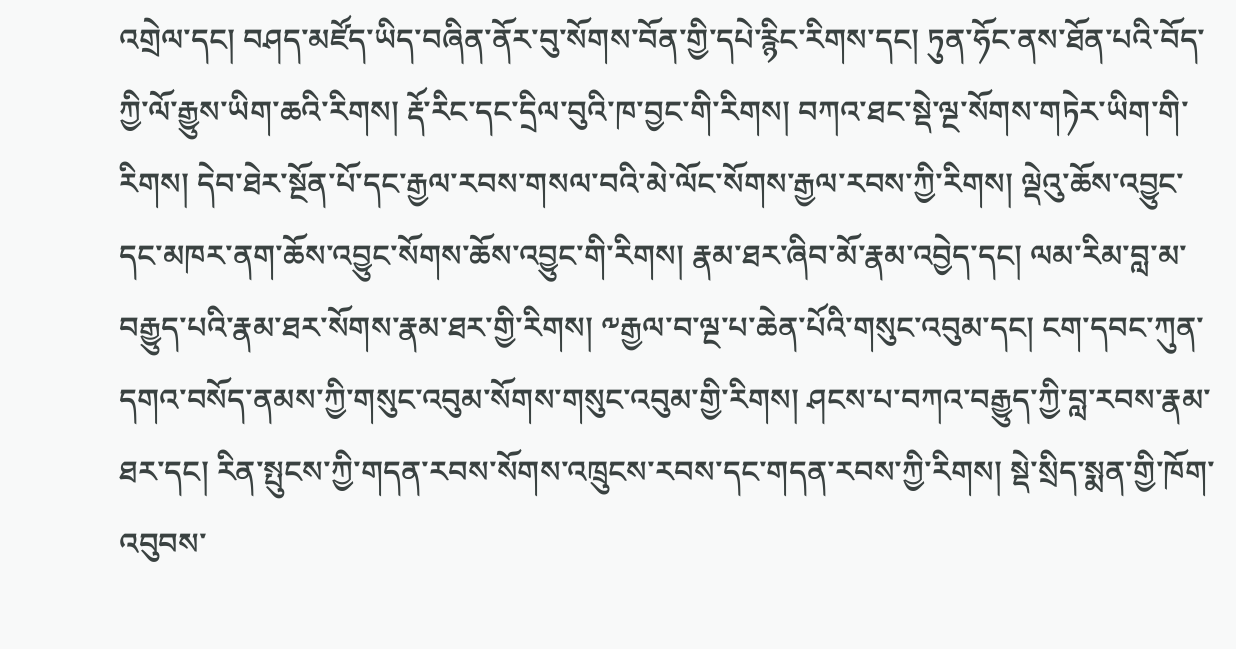འགྲེལ་དང། བཤད་མཛོད་ཡིད་བཞིན་ནོར་བུ་སོགས་བོན་གྱི་དཔེ་རྙིང་རིགས་དང། ཏུན་ཧོང་ནས་ཐོན་པའི་བོད་ཀྱི་ལོ་རྒྱུས་ཡིག་ཆའི་རིགས། རྡོ་རིང་དང་དྲིལ་བུའི་ཁ་བྱང་གི་རིགས། བཀའ་ཐང་སྡེ་ལྔ་སོགས་གཏེར་ཡིག་གི་རིགས། དེབ་ཐེར་སྔོན་པོ་དང་རྒྱལ་རབས་གསལ་བའི་མེ་ལོང་སོགས་རྒྱལ་རབས་ཀྱི་རིགས། ལྡེའུ་ཆོས་འབྱུང་དང་མཁར་ནག་ཆོས་འབྱུང་སོགས་ཆོས་འབྱུང་གི་རིགས། རྣམ་ཐར་ཞིབ་མོ་རྣམ་འབྱེད་དང། ལམ་རིམ་བླ་མ་བརྒྱུད་པའི་རྣམ་ཐར་སོགས་རྣམ་ཐར་གྱི་རིགས། ༸རྒྱལ་བ་ལྔ་པ་ཆེན་པོའི་གསུང་འབུམ་དང། ངག་དབང་ཀུན་དགའ་བསོད་ནམས་ཀྱི་གསུང་འབུམ་སོགས་གསུང་འབུམ་གྱི་རིགས། ཤངས་པ་བཀའ་བརྒྱུད་ཀྱི་བླ་རབས་རྣམ་ཐར་དང། རིན་སྤུངས་ཀྱི་གདན་རབས་སོགས་འཁྲུངས་རབས་དང་གདན་རབས་ཀྱི་རིགས། སྡེ་སྲིད་སྨན་གྱི་ཁོག་འབུབས་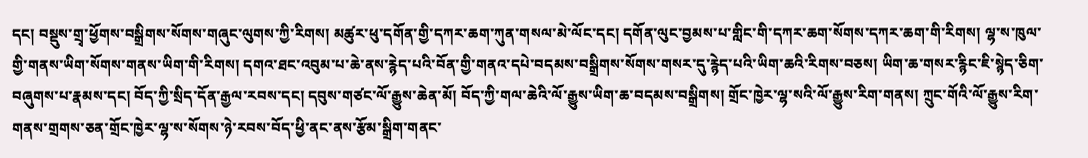དང། བསྡུས་གྲྭ་ཕྱོགས་བསྒྲིགས་སོགས་གཞུང་ལུགས་ཀྱི་རིགས། མཚུར་ཕུ་དགོན་གྱི་དཀར་ཆག་ཀུན་གསལ་མེ་ལོང་དང། དགོན་ལུང་བྱམས་པ་གླིང་གི་དཀར་ཆག་སོགས་དཀར་ཆག་གི་རིགས། ལྷ་ས་ཁུལ་གྱི་གནས་ཡིག་སོགས་གནས་ཡིག་གི་རིགས། དགའ་ཐང་འབུམ་པ་ཆེ་ནས་རྙེད་པའི་བོན་གྱི་གནའ་དཔེ་བདམས་བསྒྲིགས་སོགས་གསར་དུ་རྙེད་པའི་ཡིག་ཆའི་རིགས་བཅས། ཡིག་ཆ་གསར་རྙིང་ཇི་སྙེད་ཅིག་བཞུགས་པ་རྣམས་དང། བོད་ཀྱི་སྲིད་དོན་རྒྱལ་རབས་དང། དབུས་གཙང་ལོ་རྒྱུས་ཆེན་མོ། བོད་ཀྱི་གལ་ཆེའི་ལོ་རྒྱུས་ཡིག་ཆ་བདམས་བསྒྲིགས། གྲོང་ཁྱེར་ལྷ་སའི་ལོ་རྒྱུས་རིག་གནས། ཀྲུང་གོའི་ལོ་རྒྱུས་རིག་གནས་གྲགས་ཅན་གྲོང་ཁྱེར་ལྷ་ས་སོགས་ཉེ་རབས་བོད་ཕྱི་ནང་ནས་རྩོམ་སྒྲིག་གནང་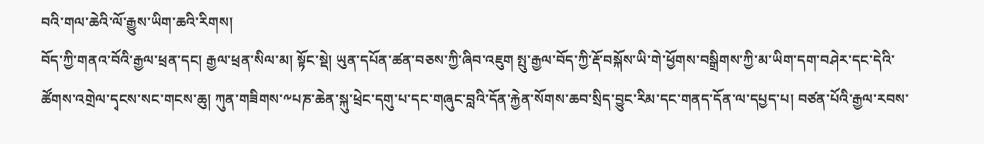བའི་གལ་ཆེའི་ལོ་རྒྱུས་ཡིག་ཆའི་རིགས།
བོད་ཀྱི་གནའ་བོའི་རྒྱལ་ཕྲན་དང། རྒྱལ་ཕྲན་སིལ་མ། སྟོང་སྡེ། ཡུན་དཔོན་ཚན་བཅས་ཀྱི་ཞིབ་འཇུག སྤུ་རྒྱལ་བོད་ཀྱི་རྡོ་བསྐོས་ཡི་གེ་ཕྱོགས་བསྒྲིགས་ཀྱི་མ་ཡིག་དག་བཤེར་དང་དེའི་ཚོགས་འགྲེལ་དྭངས་སང་གངས་ཆུ། ཀུན་གཟིགས་༸པཎ་ཆེན་སྐུ་ཕྲེང་དགུ་པ་དང་གཞུང་བླའི་དོན་རྐྱེན་སོགས་ཆབ་སྲིད་བྱུང་རིམ་དང་གནད་དོན་ལ་དཔྱད་པ། བཙན་པོའི་རྒྱལ་རབས་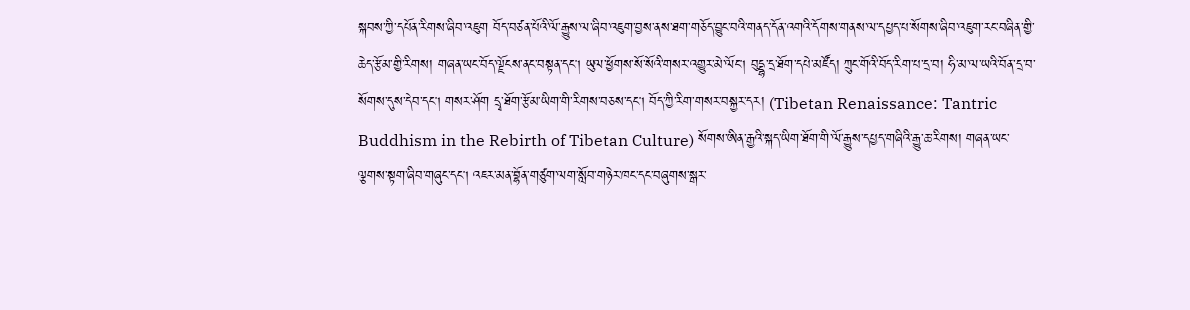སྐབས་ཀྱི་དཔོན་རིགས་ཞིབ་འཇུག བོད་བཙན་པོའི་ལོ་རྒྱུས་ལ་ཞིབ་འཇུག་བྱས་ནས་ཐག་གཅོད་བྱུང་བའི་གནད་དོན་འགའི་དོགས་གནས་ལ་དཔྱད་པ་སོགས་ཞིབ་འཇུག་རང་བཞིན་གྱི་ཆེད་རྩོམ་གྱི་རིགས། གཞན་ཡང་བོད་ལྗོངས་ནང་བསྟན་དང། ཡུལ་ཕྱོགས་སོ་སོའི་གསར་འགྱུར་མེ་ལོང། བུདྡྷ་དྲ་ཐོག་དཔེ་མཛོད། ཀྲུང་གོའི་བོད་རིག་པ་དྲ་བ། ཧི་མ་ལ་ཡའི་བོན་དྲ་བ་སོགས་དུས་དེབ་དང། གསར་ཤོག དྲྭ་ཐོག་རྩོམ་ཡིག་གི་རིགས་བཅས་དང། བོད་ཀྱི་རིག་གསར་བསྐྱར་དར། (Tibetan Renaissance: Tantric Buddhism in the Rebirth of Tibetan Culture) སོགས་ཨིན་རྒྱའི་སྐད་ཡིག་ཐོག་གི་ལོ་རྒྱུས་དཔྱད་གཞིའི་རྒྱུ་ཆ་རིགས། གཞན་ཡང་ལྕགས་སྟག་ཞིབ་གཞུང་དང། འཇར་མན་བྷོན་གཙུག་ལག་སློབ་གཉེར་ཁང་དང་བཞུགས་སྒར་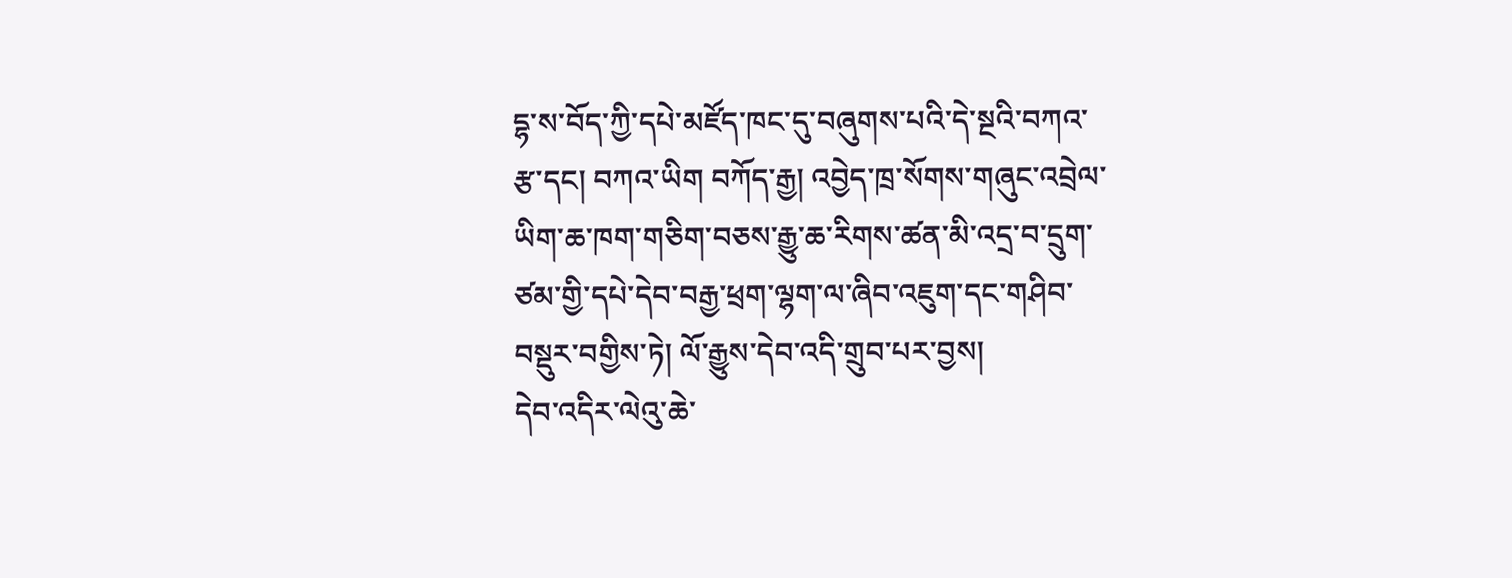དྷ་ས་བོད་ཀྱི་དཔེ་མཛོད་ཁང་དུ་བཞུགས་པའི་དེ་སྔའི་བཀའ་རྩ་དང། བཀའ་ཡིག བཀོད་རྒྱ། འབྱེད་ཁྲ་སོགས་གཞུང་འབྲེལ་ཡིག་ཆ་ཁག་གཅིག་བཅས་རྒྱུ་ཆ་རིགས་ཚན་མི་འདྲ་བ་དྲུག་ཙམ་གྱི་དཔེ་དེབ་བརྒྱ་ཕྲག་ལྷག་ལ་ཞིབ་འཇུག་དང་གཤིབ་བསྡུར་བགྱིས་ཏེ། ལོ་རྒྱུས་དེབ་འདི་གྲུབ་པར་བྱས།
དེབ་འདིར་ལེའུ་ཆེ་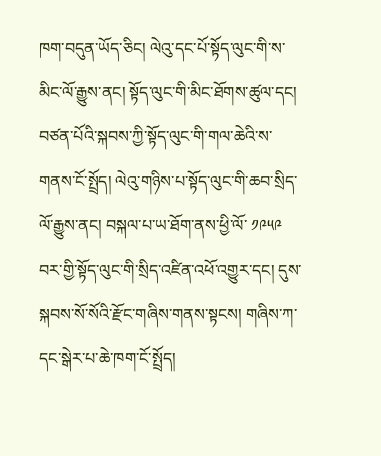ཁག་བདུན་ཡོད་ཅིང། ལེའུ་དང་པོ་སྟོད་ལུང་གི་ས་མིང་ལོ་རྒྱུས་ནང། སྟོད་ལུང་གི་མིང་ཐོགས་ཚུལ་དང། བཙན་པོའི་སྐབས་ཀྱི་སྟོད་ལུང་གི་གལ་ཆེའི་ས་གནས་ངོ་སྤྲོད། ལེའུ་གཉིས་པ་སྟོད་ལུང་གི་ཆབ་སྲིད་ལོ་རྒྱུས་ནང། བསྐལ་པ་ཡ་ཐོག་ནས་ཕྱི་ལོ་ ༡༩༥༩ བར་གྱི་སྟོད་ལུང་གི་སྲིད་འཛིན་འཕོ་འགྱུར་དང། དུས་སྐབས་སོ་སོའི་རྫོང་གཞིས་གནས་སྟངས། གཞིས་ཀ་དང་སྒེར་པ་ཆེ་ཁག་ངོ་སྤྲོད།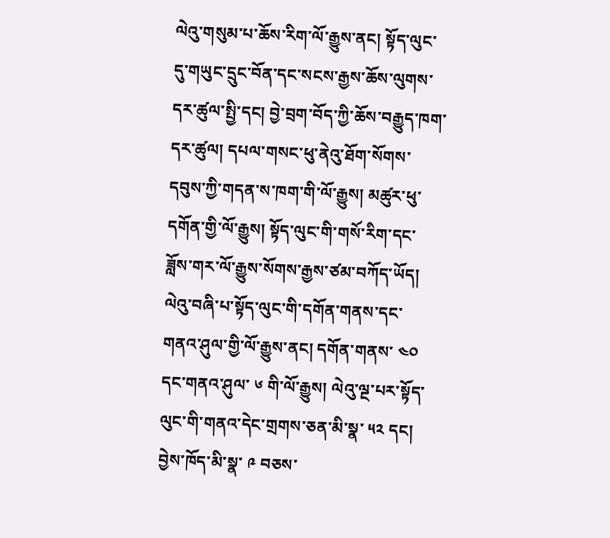ལེའུ་གསུམ་པ་ཆོས་རིག་ལོ་རྒྱུས་ནང། སྟོད་ལུང་དུ་གཡུང་དྲུང་བོན་དང་སངས་རྒྱས་ཆོས་ལུགས་དར་ཚུལ་སྤྱི་དང། བྱེ་བྲག་བོད་ཀྱི་ཆོས་བརྒྱུད་ཁག་དར་ཚུལ། དཔལ་གསང་ཕུ་ནེའུ་ཐོག་སོགས་དབུས་ཀྱི་གདན་ས་ཁག་གི་ལོ་རྒྱུས། མཚུར་ཕུ་དགོན་གྱི་ལོ་རྒྱུས། སྟོད་ལུང་གི་གསོ་རིག་དང་ཟློས་གར་ལོ་རྒྱུས་སོགས་རྒྱས་ཙམ་བཀོད་ཡོད། ལེའུ་བཞི་པ་སྟོད་ལུང་གི་དགོན་གནས་དང་གནའ་ཤུལ་གྱི་ལོ་རྒྱུས་ནང། དགོན་གནས་ ༤༠ དང་གནའ་ཤུལ་ ༦ གི་ལོ་རྒྱུས། ལེའུ་ལྔ་པར་སྟོད་ལུང་གི་གནའ་དེང་གྲགས་ཅན་མི་སྣ་ ༥༢ དང། བྱེས་ཁོད་མི་སྣ་ ༩ བཅས་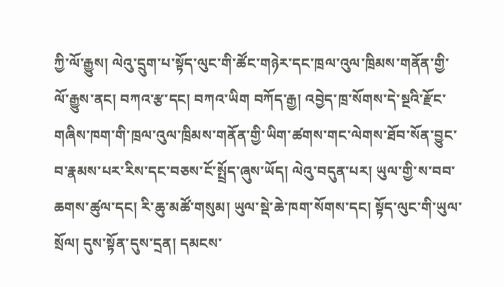ཀྱི་ལོ་རྒྱུས། ལེའུ་དྲུག་པ་སྟོད་ལུང་གི་ཚོང་གཉེར་དང་ཁྲལ་འུལ་ཁྲིམས་གནོན་གྱི་ལོ་རྒྱུས་ནང། བཀའ་རྩ་དང། བཀའ་ཡིག བཀོད་རྒྱ། འབྱེད་ཁྲ་སོགས་དེ་སྔའི་རྫོང་གཞིས་ཁག་གི་ཁྲལ་འུལ་ཁྲིམས་གནོན་གྱི་ཡིག་ཚགས་གང་ལེགས་ཐོབ་སོན་བྱུང་བ་རྣམས་པར་རིས་དང་བཅས་ངོ་སྤྲོད་ཞུས་ཡོད། ལེའུ་བདུན་པར། ཡུལ་གྱི་ས་བབ་ཆགས་ཚུལ་དང། རི་ཆུ་མཚོ་གསུམ། ཡུལ་སྡེ་ཆེ་ཁག་སོགས་དང། སྟོད་ལུང་གི་ཡུལ་སྲོལ། དུས་སྟོན་དུས་དྲན། དམངས་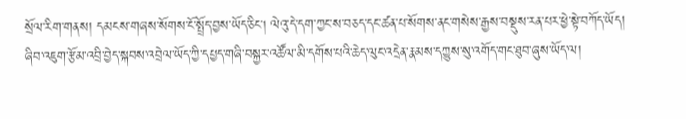སྲོལ་རིག་གནས། དམངས་གཞས་སོགས་ངོ་སྤྲོད་བྱས་ཡོད་ཅིང། ལེའུ་དེ་དག་ཀྱང་ས་བཅད་དང་ཚན་པ་སོགས་ནང་གསེས་རྒྱས་བསྡུས་རན་པར་ཕྱེ་སྟེ་བཀོད་ཡོད།
ཞིབ་འཇུག་རྩོམ་འབྲི་བྱེད་སྐབས་འབྲེལ་ཡོད་ཀྱི་དཔྱད་གཞི་བསྐྱར་འཚོལ་མི་དགོས་པའི་ཆེད་ལུང་འདྲེན་རྣམས་དཀྱུས་སུ་འགོད་གང་ཐུབ་ཞུས་ཡོད་ལ།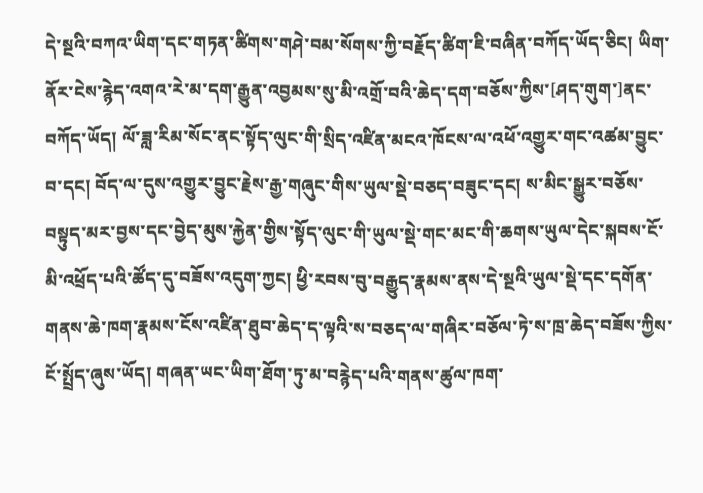དེ་སྔའི་བཀའ་ཡིག་དང་གཏན་ཚིགས་གཤེ་བམ་སོགས་ཀྱི་བརྗོད་ཚིག་ཇི་བཞིན་བཀོད་ཡོད་ཅིང། ཡིག་ནོར་ངེས་རྙེད་འགའ་རེ་མ་དག་རྒྱུན་འབྱམས་སུ་མི་འགྲོ་བའི་ཆེད་དག་བཅོས་ཀྱིས་[ཤད་གུག་]ནང་བཀོད་ཡོད། ལོ་ཟླ་རིམ་སོང་ནང་སྟོད་ལུང་གི་སྲིད་འཛིན་མངའ་ཁོངས་ལ་འཕོ་འགྱུར་གང་འཚམ་བྱུང་བ་དང། བོད་ལ་དུས་འགྱུར་བྱུང་རྗེས་རྒྱ་གཞུང་གིས་ཡུལ་སྡེ་བཅད་བཟུང་དང། ས་མིང་སྒྱུར་བཅོས་བསྟུད་མར་བྱས་དང་བྱེད་མུས་རྐྱེན་གྱིས་སྟོད་ལུང་གི་ཡུལ་སྡེ་གང་མང་གི་ཆགས་ཡུལ་དེང་སྐབས་ངོ་མི་འཕྲོད་པའི་ཚོད་དུ་བཟོས་འདུག་ཀྱང། ཕྱི་རབས་བུ་བརྒྱུད་རྣམས་ནས་དེ་སྔའི་ཡུལ་སྡེ་དང་དགོན་གནས་ཆེ་ཁག་རྣམས་ངོས་འཛིན་ཐུབ་ཆེད་ད་ལྟའི་ས་བཅད་ལ་གཞིར་བཅོལ་ཏེ་ས་ཁྲ་ཆེད་བཟོས་ཀྱིས་ངོ་སྤྲོད་ཞུས་ཡོད། གཞན་ཡང་ཡིག་ཐོག་ཏུ་མ་བརྙེད་པའི་གནས་ཚུལ་ཁག་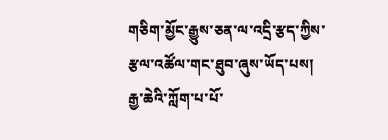གཅིག་མྱོང་རྒྱུས་ཅན་ལ་འདྲི་རྩད་ཀྱིས་རྩལ་འཚོལ་གང་ཐུབ་ཞུས་ཡོད་པས། རྒྱ་ཆེའི་ཀློག་པ་པོ་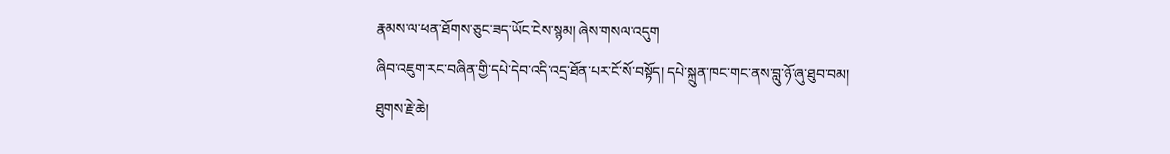རྣམས་ལ་ཕན་ཐོགས་ཅུང་ཟད་ཡོང་ངེས་སྙམ། ཞེས་གསལ་འདུག
ཞིབ་འཇུག་རང་བཞིན་གྱི་དཔེ་དེབ་འདི་འདྲ་ཐོན་པར་ངོ་སོ་བསྟོད། དཔེ་སྐྲུན་ཁང་གང་ནས་བླུ་ཉོ་ཞུ་ཐུབ་བམ།
ཐུགས་རྗེ་ཆེ།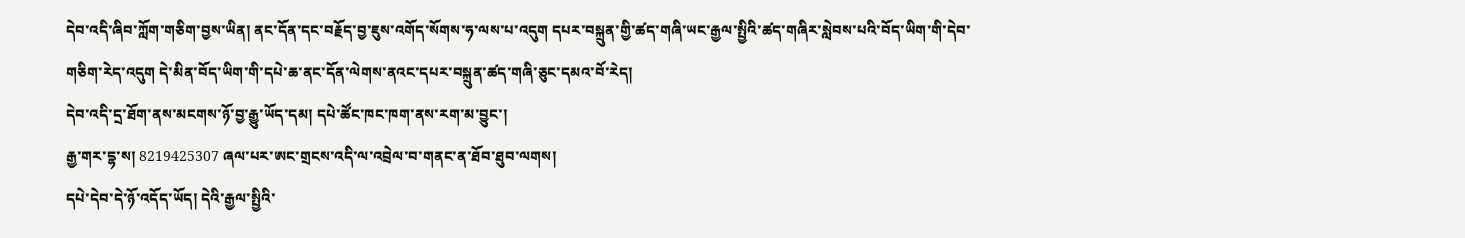དེབ་འདི་ཞིབ་ཀློག་གཅིག་བྱས་ཡིན། ནང་དོན་དང་བརྗོད་བྱ་ཇུས་འགོད་སོགས་ཧ་ལས་པ་འདུག དཔར་བསྐྲུན་གྱི་ཚད་གཞི་ཡང་རྒྱལ་སྤྱིའི་ཚད་གཞིར་སླེབས་པའི་བོད་ཡིག་གི་དེབ་གཅིག་རེད་འདུག དེ་མིན་བོད་ཡིག་གི་དཔེ་ཆ་ནང་དོན་ལེགས་ནའང་དཔར་བསྐྲུན་ཚད་གཞི་ཅུང་དམའ་བོ་རེད།
དེབ་འདི་དྲ་ཐོག་ནས་མངགས་ཉོ་བྱ་རྒྱུ་ཡོད་དམ། དཔེ་ཚོང་ཁང་ཁག་ནས་རག་མ་བྱུང་།
རྒྱ་གར་དྷ་ས། 8219425307 ཞལ་པར་ཨང་གྲངས་འདི་ལ་འབྲེལ་བ་གནང་ན་ཐོབ་ཐུབ་ལགས།
དཔེ་དེབ་དེ་ཉོ་འདོད་ཡོད། དེའི་རྒྱལ་སྤྱིའི་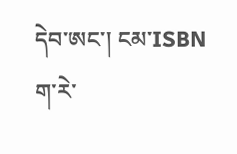དེབ་ཨང་། ངམ་ISBN ག་རེ་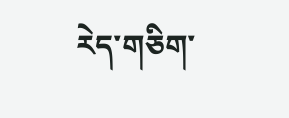རེད་གཅིག་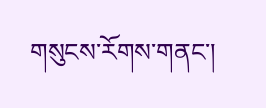གསུངས་རོགས་གནང་།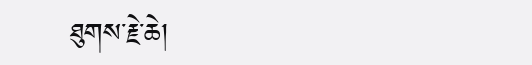ཐུགས་རྗེ་ཆེ།